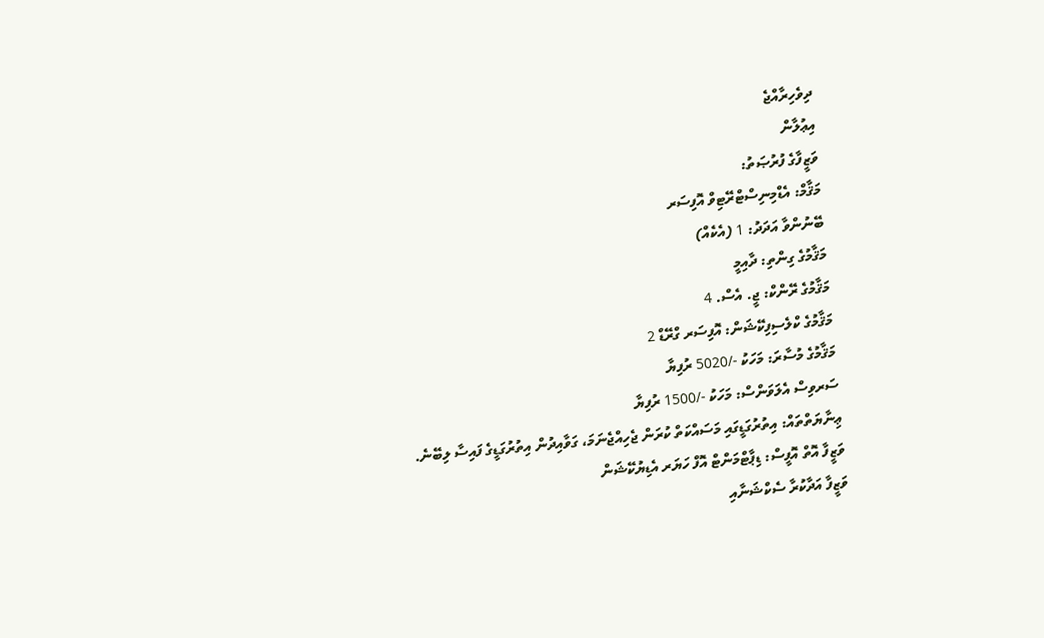ދިވެހިރާއްޖެ
އިޢުލާން
ވަޒީފާގެ ފުރުޞަތު:
މަޤާމް: އެޑްމިނިސްޓްރޭޓިވް އޮފިސަރ
ބޭނުންވާ އަދަދު: 1 (އެކެއް)
މަޤާމުގެ ގިންތި: ދާއިމީ
މަޤާމުގެ ރޭންކް: ޖީ. އެސް. 4
މަޤާމުގެ ކްލެސިފިކޭޝަން: އޮފިސަރ ގްރޭޑް 2
މަޤާމުގެ މުސާރަ: މަހަކު -/5020 ރުފިޔާ
ސަރވިސް އެލަވަންސް: މަހަކު -/1500 ރުފިޔާ
ޢިނާޔަތްތައް: އިތުރުގަޑީގައި މަސައްކަތް ކުރަން ޖެހިއްޖެނަމަ، ގަވާއިދުން އިތުރުގަޑީގެ ފައިސާ ލިބޭނެ.
ވަޒީފާ އޮތް އޮފީސް: ޑިޕާޓްމަންޓް އޮފް ހަޔަރ އެޑިޔުކޭޝަން
ވަޒީފާ އަދާކުރާ ސެކްޝަނާއި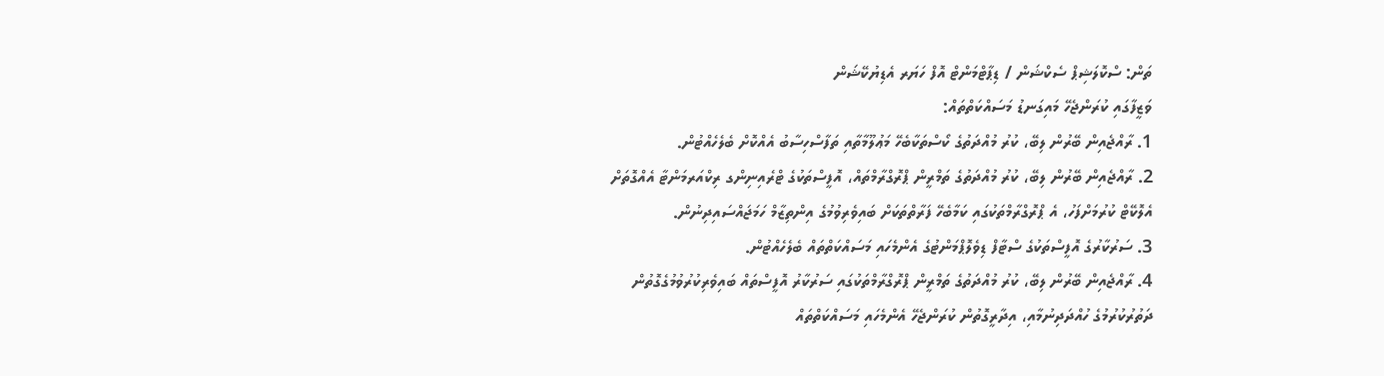ތަން: ސްކޮލަޝިޕް ސެކްޝަން / ޑިޕާޓްމަންޓް އޮފް ހަޔަރ އެޑިޔުކޭޝަން
ވަޒީފާގައި ކުރަންޖެހޭ މައިގަނޑު މަސައްކަތްތައް:
1. ރާއްޖެއިން ބޭރުން ލިބޭ، ކުރު މުއްދަތުގެ ކޯސްތަކާބެހޭ މަޢުލޫމާތާއި ތަފާސްހިސާބު އެއްކޮށް ބެލެހެއްޓުން.
2. ރާއްޖެއިން ބޭރުން ލިބޭ، ކުރު މުއްދަތުގެ ތަމްރީން ޕްރޮގްރާމްތައް، އޮފީސްތަކުގެ ޓްރެއިނިންގ ރިކްއަރމަންޓާ އެއްގޮތަށް އެލޮކޭޓް ކުރުމަށްފަހު، އެ ޕްރޮގްރާމްތަކުގައި ކަމާބެހޭ ފަރާތްތަކަށް ބައިވެރިވުމުގެ އިންތިޒާމް ހަމަޖައްސައިދިނުން.
3. ސަރުކާރުގެ އޮފީސްތަކުގެ ސްޓާފް ޑިވެލޮޕްމަންޓުގެ އެންމެހައި މަސައްކަތްތައް ބެލެހެއްޓުން.
4. ރާއްޖެއިން ބޭރުން ލިބޭ، ކުރު މުއްދަތުގެ ތަމްރީން ޕްރޮގްރާމްތަކުގައި ސަރުކާރު އޮފީސްތައް ބައިވެރިކުރުވުމުގެގޮތުން ދަތުރުކުރުމުގެ ހުއްދަދިނުމާއި، އިދާރީގޮތުން ކުރަންޖެހޭ އެންމެހައި މަސައްކަތްތައް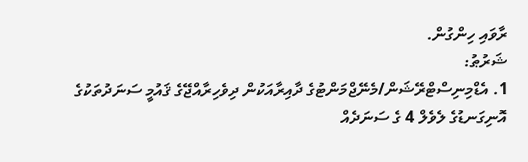ރާވައި ހިންގުން.
ޝަރުޠު:
1. އެޑްމިނިސްޓްރޭޝަން/މެނޭޖްމަންޓުގެ ދާއިރާއަކުން ދިވެހިރާއްޖޭގެ ޤައުމީ ސަނަދުތަކުގެ އޮނިގަނޑުގެ ލެވެލް 4 ގެ ސަނަދެއް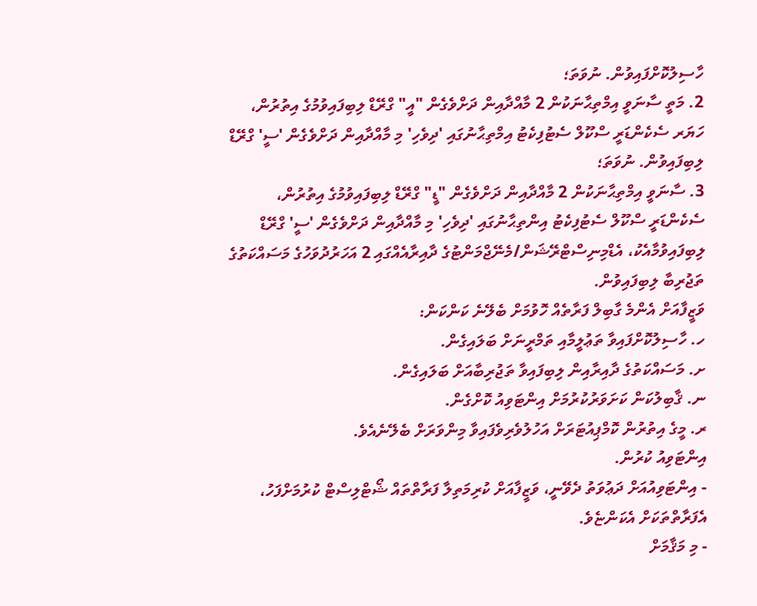ހާސިލުކޮށްފައިވުން. ނުވަތަ؛
2. މަތީ ސާނަވީ އިމްތިޙާނަކުން 2 މާއްދާއިން ދަށްވެގެން "އީ" ގްރޭޑް ލިބިފައިވުމުގެ އިތުރުން، ހަޔަރ ސެކެންޑަރީ ސްކޫލް ސެޓުފިކެޓު އިމްތިޙާނުގައި 'ދިވެހި' މި މާއްދާއިން ދަށްވެގެން 'ސީ' ގްރޭޑް ލިބިފައިވުން. ނުވަތަ؛
3. ސާނަވީ އިމްތިޙާނަކުން 2 މާއްދާއިން ދަށްވެގެން "ޑީ" ގްރޭޑް ލިބިފައިވުމުގެ އިތުރުން، ސެކެންޑަރީ ސްކޫލް ސެޓުފިކެޓު އިންތިޙާނުގައި 'ދިވެހި' މި މާއްދާއިން ދަށްވެގެން 'ސީ' ގްރޭޑް ލިބިފައިވުމާއެކު، އެޑްމިނިސްޓްރޭޝަން/މެނޭޖްމަންޓުގެ ދާއިރާއެއްގައި 2 އަހަރުދުވަހުގެ މަސައްކަތުގެ ތަޖުރިބާ ލިބިފައިވުން.
ވަޒީފާއަށް އެންމެ ގާބިލް ފަރާތެއް ހޮވުމަށް ބެލޭނެ ކަންކަން:
ހ. ހާސިލުކޮށްފައިވާ ތަޢުލީމާއި ތަމްރީނަށް ބަލައިގެން.
ށ. މަސައްކަތުގެ ދާއިރާއިން ލިބިފައިވާ ތަޖުރިބާއަށް ބަލައިގެން.
ނ. ޤާބިލުކަން ކަށަވަރުކުރުމަށް އިންޓަވިއު ކޮށްގެން.
ރ. މީގެ އިތުރުން ކޮމްޕިއުޓަރަށް އަހުލުވެރިވެފައިވާ މިންވަރަށް ބެލޭނެއެވެ.
އިންޓަވިއު ކުރުން.
- އިންޓަވިއުއަށް ދަޢުވަތު ދެވޭނީ، ވަޒީފާއަށް ކުރިމަތިލާ ފަރާތްތައް ޝޯޓްލިސްޓް ކުރުމަށްފަހު، އެފަރާތްތަކަށް އެކަންޏެވެ.
- މި މަޤާމަށް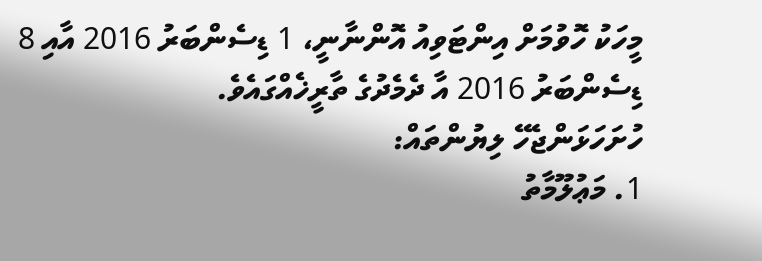މީހަކު ހޮވުމަށް އިންޓަވިއު އޮންނާނީ، 1 ޑިސެންބަރު 2016 އާއި 8 ޑިސެންބަރު 2016 އާ ދެމެދުގެ ތާރީޚެއްގައެވެ.
ހުށަހަޅަންޖެހޭ ލިޔުންތައް:
1. މަޢުލޫމާތު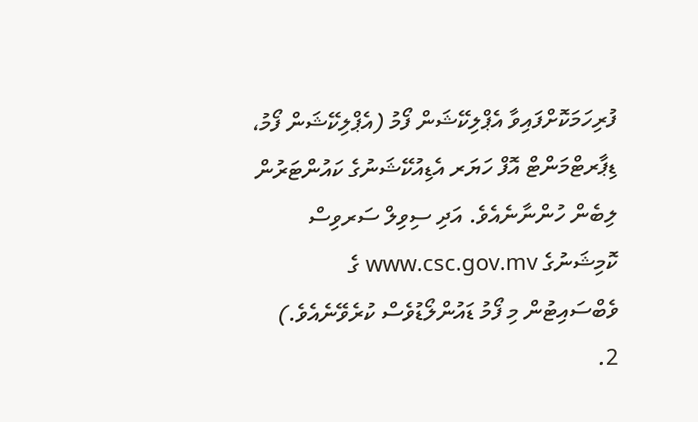ފުރިހަމަކޮށްފައިވާ އެޕްލިކޭޝަން ފޯމު (އެޕްލިކޭޝަން ފޯމު، ޑިޕާރޓްމަންޓް އޮފް ހަޔަރ އެޑިއުކޭޝަނުގެ ކައުންޓަރުން ލިބެން ހުންނާނެއެވެ. އަދި ސިވިލް ސަރވިސް ކޮމިޝަނުގެ www.csc.gov.mv ގެ ވެބްސައިޓުން މި ފޯމު ޑައުންލޯޑުވެސް ކުރެވޭނެއެވެ.)
2.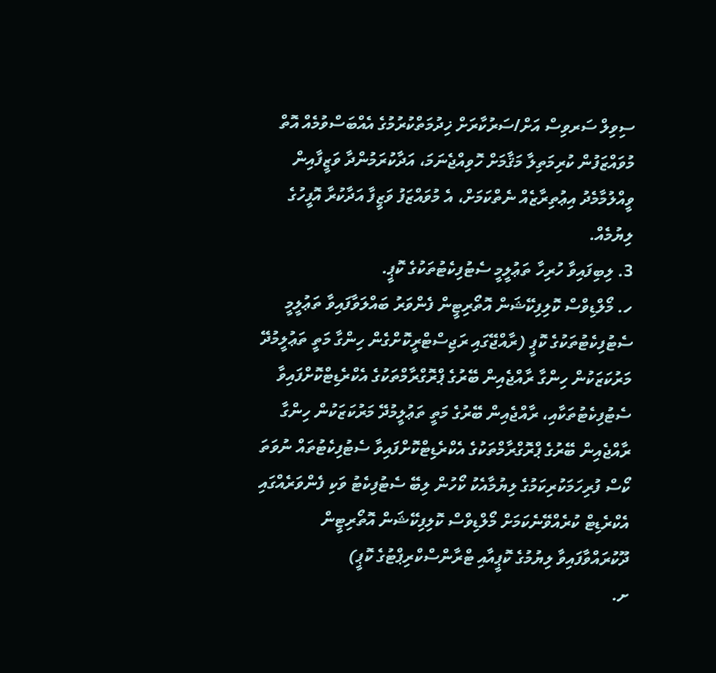ސިވިލް ސަރވިސް އަށް/ސަރުކާރަށް ޚިދުމަތްކުރުމުގެ އެއްބަސްވުމެއް އޮތް މުވައްޒަފުން ކުރިމަތިލާ މަޤާމަށް ހޮވިއްޖެނަމަ، އަދާކުރަމުންދާ ވަޒީފާއިން ވީއްލުމާމެދު އިޢުތިރާޒެއް ނެތްކަމަށް، އެ މުވައްޒަފު ވަޒީފާ އަދާކުރާ އޮފީހުގެ ލިޔުމެއް.
3. ލިބިފައިވާ ހުރިހާ ތަޢުލީމީ ސެޓުފިކެޓުތަކުގެ ކޮޕީ.
ހ. މޯލްޑިވްސް ކޮލިފިކޭޝަން އޮތޯރިޓީން ފެންވަރު ބައްލަވާފައިވާ ތަޢުލީމީ ސެޓުފިކެޓުތަކުގެ ކޮޕީ (ރާއްޖޭގައި ރަޖިސްޓްރީކޮށްގެން ހިންގާ މަތީ ތަޢުލީމުދޭ މަރުކަޒަކުން ހިންގާ ރާއްޖެއިން ބޭރުގެ ޕްރޮގްރާމްތަކުގެ އެކްރެޑިޓްކޮށްފައިވާ ސެޓުފިކެޓުތަކާއި، ރާއްޖެއިން ބޭރުގެ މަތީ ތަޢުލީމުދޭ މަރުކަޒަކުން ހިންގާ ރާއްޖެއިން ބޭރުގެ ޕްރޮގްރާމްތަކުގެ އެކްރެޑިޓްކޮށްފައިވާ ސެޓުފިކެޓުތައް ނުވަތަ ކޯސް ފުރިހަމަކުރިކަމުގެ ލިޔުމާއެކު ކޯހުން ލިބޭ ސެޓުފިކެޓު ވަކި ފެންވަރެއްގައި އެކްރެޑިޓް ކުރެއްވޭނެކަމަށް މޯލްޑިވްސް ކޮލިފިކޭޝަން އޮތޯރިޓީން ދޫކުރައްވާފައިވާ ލިޔުމުގެ ކޮޕީއާއި ޓްރާންސްކްރިޕްޓުގެ ކޮޕީ)
ށ.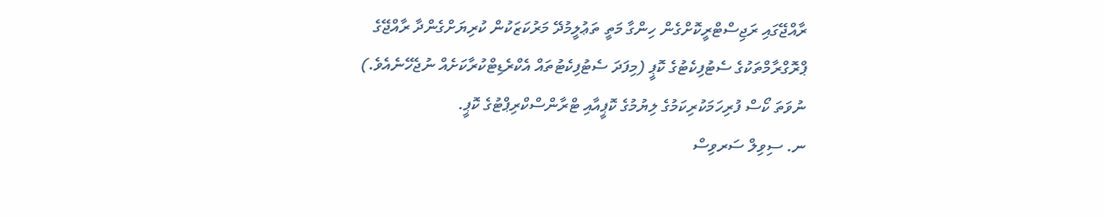ރާއްޖޭގައި ރަޖިސްޓްރީކޮށްގެން ހިންގާ މަތީ ތަޢުލީމުދޭ މަރުކަޒަކުން ކުރިޔަށްގެންދާ ރާއްޖޭގެ ޕްރޮގްރާމްތަކުގެ ސެޓުފިކެޓުގެ ކޮޕީ (މިފަދަ ސެޓުފިކެޓުތައް އެކްރެޑިޓްކުރާކަށެއް ނުޖެހޭނެއެވެ.) ނުވަތަ ކޯސް ފުރިހަމަކުރިކަމުގެ ލިޔުމުގެ ކޮޕީއާއި ޓްރާންސްކްރިޕްޓުގެ ކޮޕީ.
ނ. ސިވިލް ސަރވިސް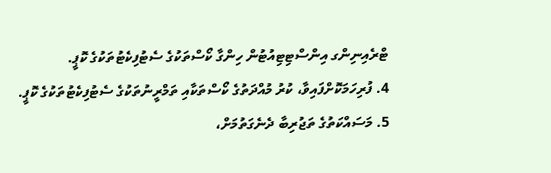ޓްރެއިނިންގ އިންސްޓިޓިއުޓުން ހިންގާ ކޯސްތަކުގެ ސެޓުފިކެޓުތަކުގެ ކޮޕީ.
4. ފުރިހަމަކޮށްފައިވާ، ކުރު މުއްދަތުގެ ކޯސްތަކާއި ތަމްރީނުތަކުގެ ސެޓުފިކެޓުތަކުގެ ކޮޕީ.
5. މަސައްކަތުގެ ތަޖުރިބާ ދެނެގަތުމަށް،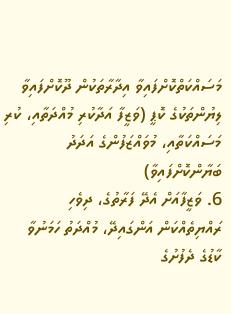މަސައްކަތްކޮށްފައިވާ އިދާރާތަކުން ދޫކޮށްފައިވާ ލިޔުންތަކުގެ ކޮޕީ (ވަޒީފާ އަދާކުރި މުއްދަތާއި، ކުރި މަސައްކަތާއި، މުވައްޒަފުންގެ އަދަދު ބަޔާންކޮށްފައިވާ)
6. ވަޒީފާއަށް އެދޭ ފަރާތުގެ، ދިވެހި ރައްޔިތެއްކަން އަންގައިދޭ، މުއްދަތު ހަމަނުވާ ކާޑުގެ ދެފުށުގެ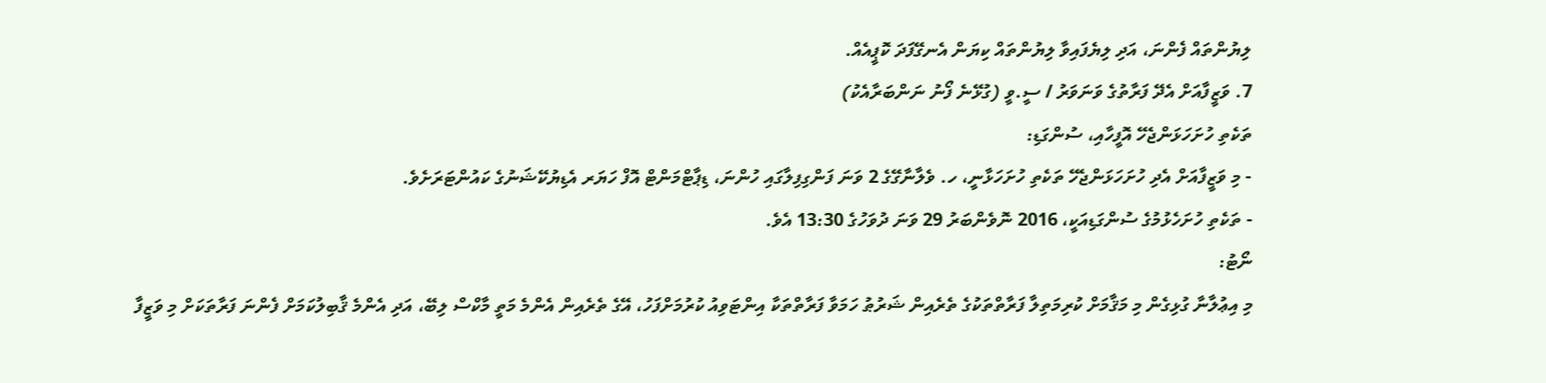ލިޔުންތައް ފެންނަ، އަދި ލިޔެފައިވާ ލިޔުންތައް ކިޔަން އެނގޭފަދަ ކޮޕީއެއް.
7. ވަޒީފާއަށް އެދޭ ފަރާތުގެ ވަނަވަރު / ސީ.ވީ (ގުޅޭނެ ފޯނު ނަންބަރާއެކު)
ތަކެތި ހުށަހަޅަންޖެހޭ އޮފީހާއި، ސުންގަޑި:
- މި ވަޒީފާއަށް އެދި ހުށަހަޅަންޖެހޭ ތަކެތި ހުށަހަޅާނީ، ހ. ވެލާނާގޭގެ 2 ވަނަ ފަންގިފިލާގައި ހުންނަ، ޑިޕާޓްމަންޓް އޮފް ހަޔަރ އެޑިޔުކޭޝަނުގެ ކައުންޓަރަށެވެ.
- ތަކެތި ހުށަހެޅުމުގެ ސުންގަޑިއަކީ، 2016 ނޮވެންބަރު 29 ވަނަ ދުވަހުގެ 13:30 އެވެ.
ނޯޓު:
މި އިޢުލާނާ ގުޅިގެން މި މަޤާމަށް ކުރިމަތިލާ ފަރާތްތަކުގެ ތެރެއިން ޝަރުޠު ހަމަވާ ފަރާތްތަކާ އިންޓަވިއު ކުރުމަށްފަހު، އޭގެ ތެރެއިން އެންމެ މަތީ މާކްސް ލިބޭ، އަދި އެންމެ ޤާބިލުކަމަށް ފެންނަ ފަރާތަކަށް މި ވަޒީފާ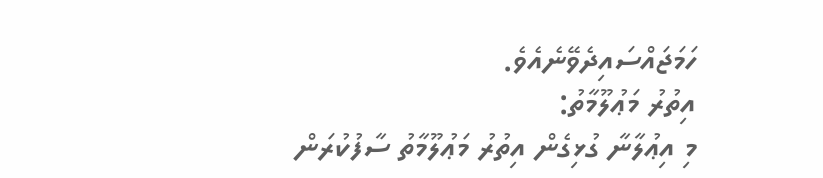ހަމަޖައްސައިދެވޭނެއެވެ.
އިތުރު މަޢުލޫމާތު:
މި އިޢުލާނާ ގުޅިގެން އިތުރު މަޢުލޫމާތު ސާފުކުރަން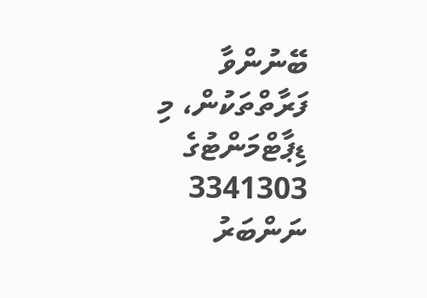ބޭނުންވާ ފަރާތްތަކުން، މި ޑިޕާޓްމަންޓުގެ 3341303 ނަންބަރު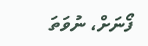ފޯނަށް، ނުވަތަ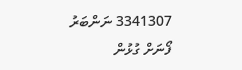3341307 ނަންބަރު ފޯނަށް ގުޅުން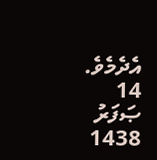އެދެމެވެ.
14 ޞަފަރު 1438